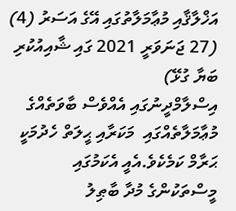އަޚްލާޤާއި މުޢާމަލާތުގައި އޭގެ އަސަރު (4)
(27 ޖަނަވަރީ 2021 ގައި ޝާއިއުކުރި ބަޔާ ގުޅޭ)
އިސްލާމްދީނުގައި އެއްވެސް ބާވަތެއްގެ މުޢާމަލާތެއްގައި  މަކަރާއި ޙީލަތް ހެދުމަކީ ޙަރާމް ކަމެކެވެ.އެއީ އެކަމުގައި މީސްތަކުންގެ މުދާ ބާޠިލު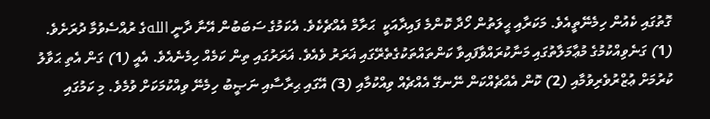ގޮތުގައި ކެއުން ހިމެނޭތީއެވެ. މަކަރާއި ޙީލަތުން ހޯދާ ކޮންމެ ފައިދާއަކީ  ޙަރާމް އެއްޗެކެވެ. އެކަމުގެ ސަބަބުން އޭނާ ދާނީ اللهގެ ރުއްސެވުމާ ދުރަށެވެ.
(1) ގަނެވިއްކުމުގެ މުޢާމަލާތުގައި މަނާކުރައްވާފައިވާ ކަންތައްތަކުގެތެރޭގައި ޣަރަރު ވެއެވެ. ޣަރަރުގައި ތިން ކަމެއް ހިމެނެއެވެ. އެއީ (1) ގަން އެތި ޙަވާލު ކުރުމަށް ޢުޒްރުވެރިވުމާއި (2) ކޮން އެއްޗެއްކަން ނޭނގޭ އެއްޗެއް ވިއްކުމާއި (3) އޭގައި ޙިރާސާއި ނަޞީބު ހިމެނޭ ވިއްކުމަކަށް ވުމެވެ. މި ކަމުގައި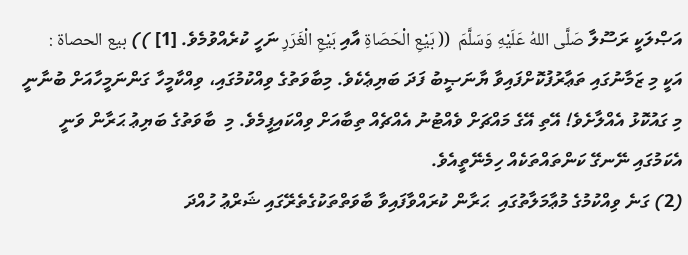އަޞްލަކީ ރަސޫލާ صَلَّى اللهُ عَلَيْهِ وَسَلَّمَ  (( بَيْعِ الْحَصَاةِ އާއި بَيْعِ الْغَرَرِ ނަހީ ކުރެއްވުމެވެ. [1] )) بيع الحصاة : އަކީ މި ޒަމާނުގައި ތަޢާރުފުކޮށްފައިވާ ޔާނަޞީބު ފަދަ ބަޔިޢެކެވެ. މިބާވަތުގެ ވިއްކުމުގައި، ވިއްކާމީހާ ގަންނަމީހާއަށް ބުނާނީ މި ގައުކޮޅު އެއްލާށެވެ! އޭތި އޭގެ މައްޗަށް ވެއްޓުނު އެއްޗެއް ތިބާއަށް ވިއްކައިފީމެވެ. މި  ބާވަތުގެ ބަޔިޢު ޙަރާން ވަނީ އެކަމުގައި ނޭނގޭ ކަންތައްތަކެއް ހިމެނޭތީއެވެ.
(2) ގަނެ ވިއްކުމުގެ މުޢާމަލާތުގައި  ޙަރާން ކުރައްވާފައިވާ ބާވަތްތަކުގެތެރޭގައި ޝަރްޢު ހުއްދަ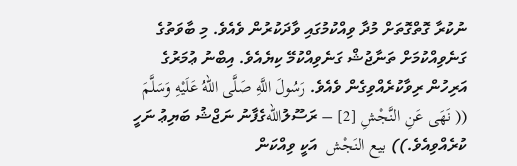ނުކުރާ ގޮތްގޮތަށް މުދާ ވިއްކުމުގައި ވާދަކުރުން ވެއެވެ. މި ބާވަތުގެ ގަނެވިއްކުމަށް ތަނާޖުޝް ގަނެވިއްކުމޭ ކިޔެއެވެ. އިބްނު ޢުމަރުގެ އަރިހުން ރިވާކުރެއްވިގެން ވެއެވެ. رَسُولَ اللَّهِ صَلَّى اللهُ عَلَيْهِ وَسَلَّمَ  (( نَهَى عَنِ النَّجْشِ [2] – ރަސޫލުاللهގެފާނު ނަޖްޝު ބަޔިޢު ނަހީ ކުރެއްވިއެވެ.)) بيع النَجْش  އަކީ ވިއްކަން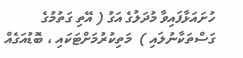ހުށައަޅާފައިވާ މުދަލުގެ އަގު ( އޭތި ގަތުމުގެ ގަސްތަކާނުލައި )  މަތިކުރުމަށްޓަކައި ، ބޮޑުއަގެއް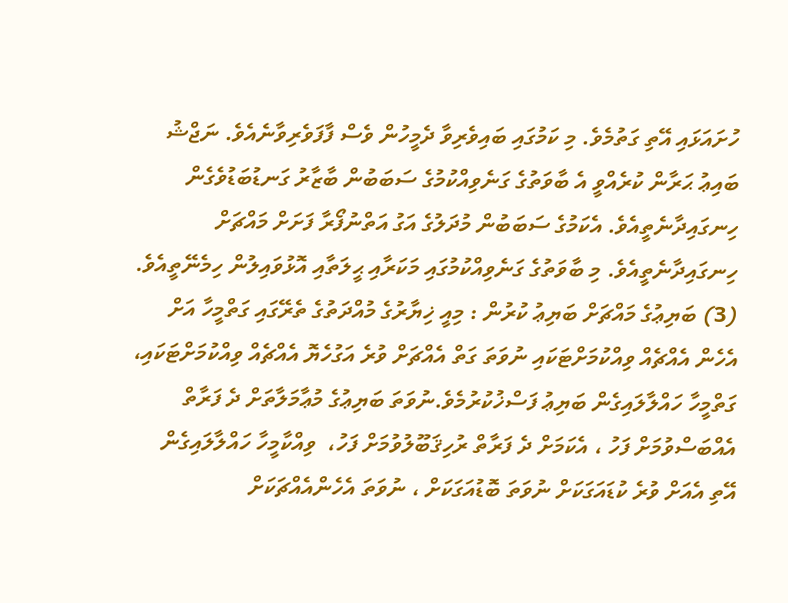ހުށައަޅައި އޭތި ގަތުމެވެ. މި ކަމުގައި ބައިވެރިވާ ދެމީހުން ވެސް ފާފަވެރިވާނެއެވެ. ނަޖްޝު ބައިޢު ޙަރާން ކުރެއްވީ އެ ބާވަތުގެ ގަނެވިއްކުމުގެ ސަބަބުން ބާޒާރު ގަނޑުބަޑުވެގެން ހިނގައިދާނެތީއެވެ. އެކަމުގެ ސަބަބުން މުދަލުގެ އަގު އަތްނުފޯރާ ފަށަށް މައްޗަށް ހިނގައިދާނެތީއެވެ. މި ބާވަތުގެ ގަނެވިއްކުމުގައި މަކަރާއި ޙީލަތާއި އޮޅުވައިލުން ހިމެނޭތީއެވެ.
(3) ބަޔިޢުގެ މައްޗަށް ބަޔިޢު ކުރުން : މިއީ ޚިޔާރުގެ މުއްދަތުގެ ތެރޭގައި ގަތްމީހާ އަށް އެހެން އެއްޗެއް ވިއްކުމަށްޓަކައި ނުވަތަ ގަތް އެއްޗަށް ވުރެ އަގުހެޔޮ އެއްޗެއް ވިއްކުމަށްޓަކައި، ގަތްމީހާ ހައްލާލައިގެން ބަޔިޢު ފަސްޚުކުރުމެވެ.ނުވަތަ ބަޔިޢުގެ މުޢާމަލާތަށް ދެ ފަރާތް އެއްބަސްވުމަށް ފަހު ، އެކަމަށް ދެ ފަރާތް ރުހިޤަބޫލުވުމަށް ފަހު،  ވިއްކާމީހާ ހައްލާލައިގެން އޭތި އެއަށް ވުރެ ކުޑައަގަކަށް ނުވަތަ ބޮޑުއަގަކަށް ، ނުވަތަ އެހެންއެއްޗަކަށް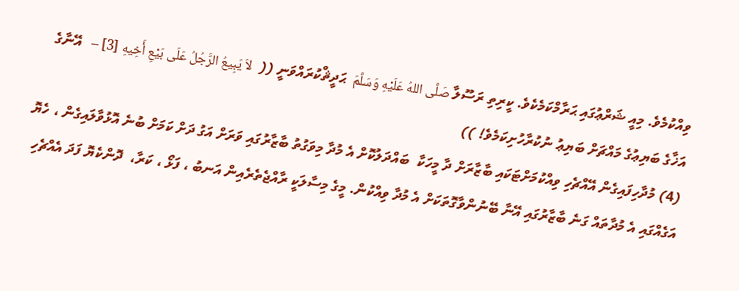ވިއްކުމެވެ. މިއީ ޝަރްޢުގައި ޙަރާމްކަމެކެވެ. ކީރިތި ރަސޫލާ صَلَّى اللهُ عَلَيْهِ وَسَلَّمَ  ޙަދީޘްކުރައްވަނީ ((  لاَ يَبِيعُ الرَّجُلُ عَلَى بَيْعِ أَخِيهِ [3] –   އޭނާގެ އަޚާގެ ބަޔިޢުގެ މައްޗަށް ބަޔިޢު ނުކުރާހުށިކަމެވެ! ))
(4) މުދާހިފައިގެން އޭއްޗެހި ވިއްކުމަށްޓަކައި ބާޒާރަށް ދާ މީހަކާ  ބައްދަލުކޮށް އެ މުދާ މިވަގުތު ބާޒާރުގައި ވަރަށް އަގު ދަށް ކަމަށް ބުނެ އޮޅުވާލައިގެން ، ހެޔޮ އަގެއްގައި އެ މުދާތައް ގަނެ ބާޒާރުގައި އޭނާ ބޭނުންވާގޮތަކަށް އެ މުދާ ވިއްކުން. މީގެ މިސާލަކީ ރާއްޖެތެރެއިން އަނބު ، ފަޅޯ ، ކަރާ،  ދޮންކެޔޮ ފަދަ އެއްޗެހި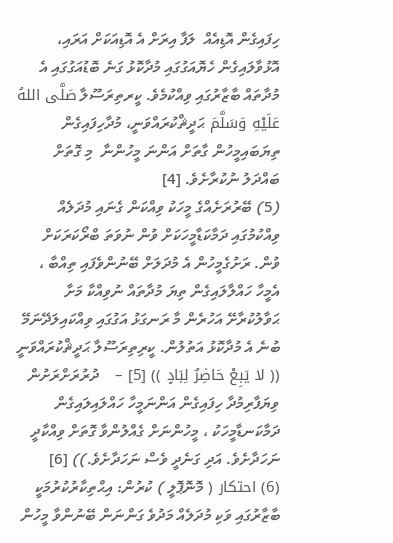ހިފައިގެން އޮޑިއެއް  ލަފާ އިރަށް އެ އޮޑިއަކަށް އަރައި، އޮޅުވާލައިގެން ހެޔޮއަގުގައި މުދާކޮޅު ގަނެ ބޮޑުއަގުގައި އެ މުދާތައް ބާޒާރުގައި ވިއްކުމެވެ. ކީރތިރަސޫލާ صَلَّى اللهُ عَلَيْهِ وَسَلَّمَ ޙަދީޘްކުރައްވަނީ، މުދާހިފައިގެން ތިޔަބައިމީހުން ގާތަށް އަންނަ މީހުންނާ  މި ގޮތަށް ބައްދަލު ނުކުރާށެވެ. [4]
(5) ބޭރުރަށެއްގެ މީހަކު ވިއްކަން ގެނައި މުދަލެއް ވިއްކުމުގައި ދަމާކަޑާމީހަކަށް ވުން ނުވަތަ ބްރޯކަރަކަށް ވުން. ރަށުގެމީހުން އެ މުދަލަށް ބޭނުންވެފައި ތިއްބާ ، އެމީހާ ހައްލާލައިގެން ތިޔަ މުދާތައް ނުވިއްކާ މަށާ ޙަވާލުކުރާށޭ އަހުރެން މާ ރަނގަޅު އަގުގައި ވިއްކައިލަދޭނަމޭ ބުނެ އެ މުދާކޮޅު އަތުލުން. ކީރިތިރަސޫލާ ޙަދީޘްކުރައްވަނީ (( لا يَبِعْ حَاضِرٌ لِبَادٍ )) [5] –   ދުރުރަށްރަށުން ވިޔަފާރިމުދާ ހިފައިގެން އަންނަމީހާ ހައްލައިލައިގެން ދަމާކަނޑާމީހަކު ، މީހުންނަށް ގެއްލުންވާ ގޮތަށް ވިއްކާދީ ނަހަދާށެވެ. އަދި ގަނެދީ ވެސް ނަހަދާށެވެ.)) [6]
(6) احتكار ( މޮނޮޕޮލީ ) ކުރުން: އިޙްތިކާރުކުރުމަކީ ބާޒާރުގައި ވަކި މުދަލެއް މަދުވެ ގަންނަން ބޭނުންވާ މީހުން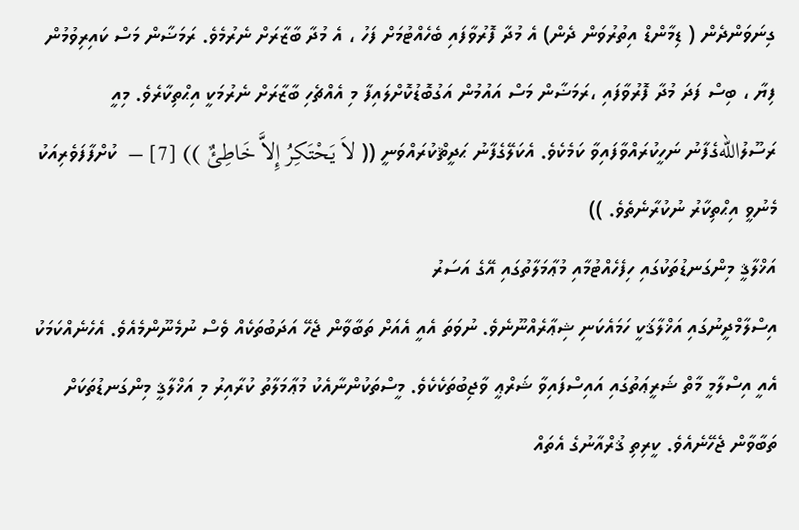ގިނަވަންދެން ( ޑިމާންޑް އިތުރުވަން ދެން) އެ މުދާ ފޮރުވާފައި ބެހެއްޓުމަށް ފަހު ، އެ މުދާ ބާޒާރަށް ނެރުމެވެ. ރަމަޟާން މަސް ކައިރިވުމުން ފިޔާ ، ބިސް ފަދަ މުދާ ފޮރުވާފައި ،ރަމަޟާން މަސް އައުމުން އަގުބޮޑުކޮށްލައިފާ މި އެއްޗެހި ބާޒާރަށް ނެރުމަކީ އިޙްތިކާރެވެ. މިއީ ރަސޫލުاللهގެފާނު ނަހީކުރައްވާފައިވާ ކަމެކެވެ. އެކަލޭގެފާނު ޙަދީޘްކުރައްވަނީ (( لاَ يَحْتَكِرُ إِلاَّ خَاطِئٌ )) [7] –  ކުށްފާފަވެރިއަކު މެނުވީ އިޙްތިކާރު ނުކުރާނެތެވެ. ))
އަޚްލާޤީ މިންގަނޑުތަކުގައި ހިފެހެއްޓުމާއި މުޢާމަލާތުގައި އޭގެ އަސަރު
އިސްލާމްދީނުގައި އަޚްލާޤަކީ ހަމައެކަނި ޝިޢާރެއްނޫނެވެ. ނުވަތަ އެއީ އެއަށް ތަބާވާން ޖެހޭ އަދަބުތަކެއް ވެސް ނުމެނޫންމެއެވެ. އެހެނެއްކަމަކު އެއީ އިސްލާމީ މާތް ޝަރީޢަތުގައި އައިސްފައިވާ ޝަރްޢީ ވާޖިބުތަކެކެވެ. މީސްތަކުންނާއެކު މުޢާމަލާތު ކުރާއިރު މި އަޚްލާޤީ މިންގަނޑުތަކަށް ތަބާވާން ޖެހޭނެއެވެ. ކީރިތި ޤުރްއާނުގެ އެތައް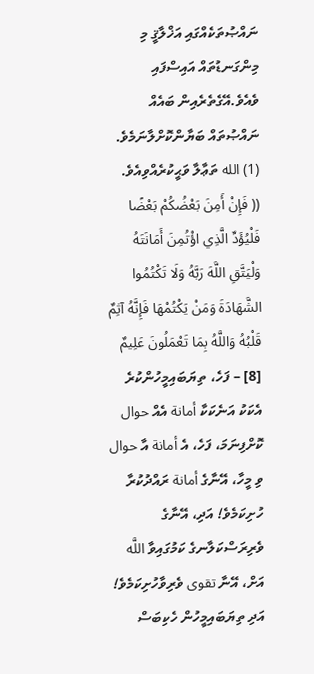ނައްޞުތަކެއްގައި އަޚްލާޤީ މި މިންގަނޑުތައް އައިސްފައި ވެއެވެ.އޭގެތެރެއިން ބައެއް ނައްޞުތައް ބަޔާންކޮށްލާނަމެވެ.
(1) الله ތަޢާލާ ވަޙީކުރެއްވިއެވެ. (( فَإِنْ أَمِنَ بَعْضُكُمْ بَعْضًا فَلْيُؤَدِّ الَّذِي اؤْتُمِنَ أَمَانَتَهُ وَلْيَتَّقِ اللَّهَ رَبَّهُ وَلَا تَكْتُمُوا الشَّهَادَةَ وَمَنْ يَكْتُمْهَا فَإِنَّهُ آثِمٌ قَلْبُهُ وَاللَّهُ بِمَا تَعْمَلُونَ عَلِيمٌ [8] – ފަހެ، ތިޔަބައިމީހުންކުރެ އެކަކު އަނެކަކާ أمانة އެއް حوال ކޮށްފިނަމަ، ފަހެ، އެ أمانة އާ حوال ވި މީހާ، އޭނާގެ أمانة ރައްދުކުރާ ހުށިކަމެވެ! އަދި، އޭނާގެ ވެރިރަސްކަލާނގެ ކަމުގައިވާ اللَّه އަށް، އޭނާ تقوى ވެރިވާހުށިކަމެވެ! އަދި ތިޔަބައިމީހުން ހެކިބަސް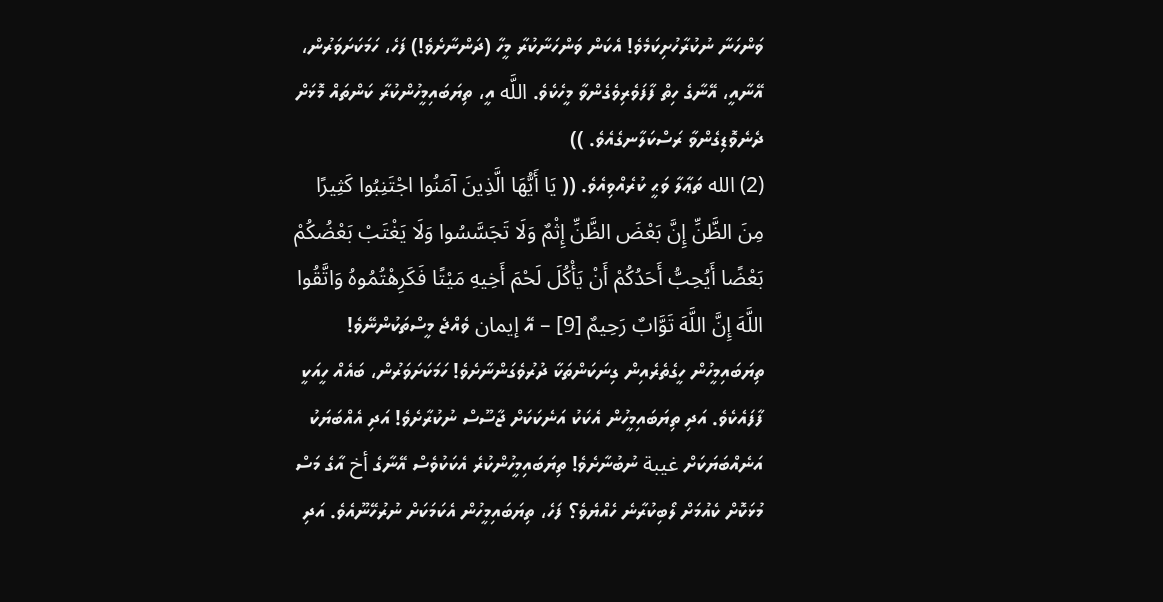ވަންހަނާ ނުކުރާހުށިކަމެވެ! އެކަން ވަންހަނާކުރާ މީހާ (ދަންނާށެވެ!) ފަހެ، ހަމަކަށަވަރުން، އޭނާއީ، އޭނާގެ ހިތް ފާފަވެރިވެގެންވާ މީހެކެވެ. اللَّه އީ، ތިޔަބައިމީހުންކުރާ ކަންތައް މޮޅަށް ދެނެވޮޑިގެންވާ ރަސްކަލާނގެއެވެ. ))
(2) الله ތަޢާލާ ވަޙީ ކުރެއްވިއެވެ. (( يَا أَيُّهَا الَّذِينَ آمَنُوا اجْتَنِبُوا كَثِيرًا مِنَ الظَّنِّ إِنَّ بَعْضَ الظَّنِّ إِثْمٌ وَلَا تَجَسَّسُوا وَلَا يَغْتَبْ بَعْضُكُمْ بَعْضًا أَيُحِبُّ أَحَدُكُمْ أَنْ يَأْكُلَ لَحْمَ أَخِيهِ مَيْتًا فَكَرِهْتُمُوهُ وَاتَّقُوا اللَّهَ إِنَّ اللَّهَ تَوَّابٌ رَحِيمٌ [9] – އޭ إيمان ވެއްޖެ މީސްތަކުންނޭވެ! ތިޔަބައިމީހުން ހީގެތެރެއިން ގިނަކަންތަކާ ދުރުވެގަންނާށެވެ! ހަމަކަށަވަރުން، ބައެއް ހީއަކީ ފާފައެކެވެ. އަދި ތިޔަބައިމީހުން އެކަކު އަނެކަކަށް ޖާސޫސް ނުކުރާށެވެ! އަދި އެއްބަޔަކު އަނެއްބަޔަކަށް غيبة ނުބުނާށެވެ! ތިޔަބައިމީހުންކުރެ އެކަކުވެސް އޭނާގެ أخ އާގެ މަސް މުޅަކޮށް ކެއުމަށް ލޯބިކުރާނެ ހެއްޔެވެ؟ ފަހެ، ތިޔަބައިމީހުން އެކަމަކަށް ނުރުހޭނޫއެވެ. އަދި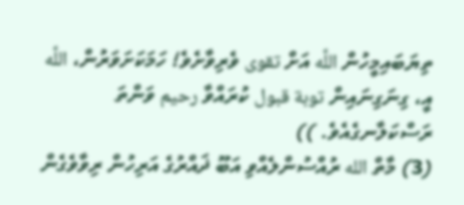ތިޔަބައިމީހުން اللَّه އަށް تقوى ވެރިވާށެވެ! ހަމަކަށަވަރުން، اللَّه އީ، ގިނަގިނައިން توبة قبول ކުރައްވާ رحيم ވަންތަ ރަސްކަލާނގެއެވެ. ))
(3) މާތް الله ރުއްސުންލެއްވި އަބޫ ޛައްރުގެ އަރިހުން ރިވާވެގެން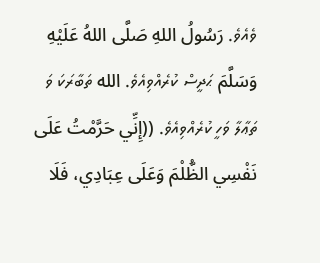ވެއެވެ. رَسُولُ اللهِ صَلَّى اللهُ عَلَيْهِ وَسَلَّمَ ޙަދީސް ކުރެއްވިއެވެ. الله ތަބާރަކަ ވަ ތަޢާލާ ވަހީ ކުރެއްވިއެވެ. ((إِنِّي حَرَّمْتُ عَلَى نَفْسِي الظُّلْمَ وَعَلَى عِبَادِي، فَلَا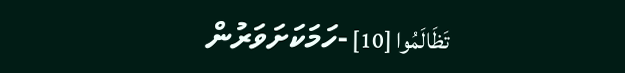تَظَالَمُوا [10] -ހަމަކަށަވަރުން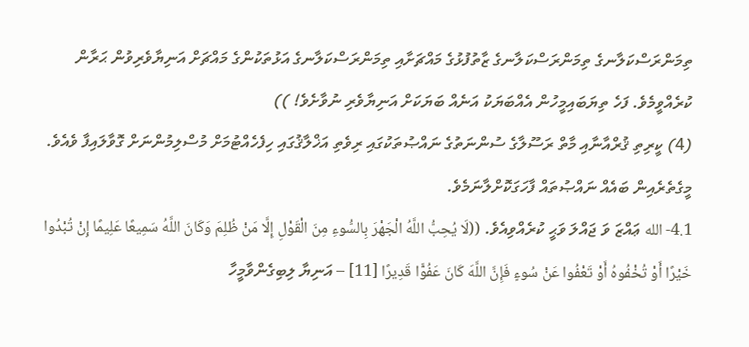ތިމަންރަސްކަލާނގެ ތިމަންރަސްކަލާނގެ ޒާތުފުޅުގެ މައްޗަށާއި ތިމަންރަސްކަލާނގެ އަޅުތަކުންގެ މައްޗަށް އަނިޔާވެރިވުން ޙަރާން ކުރެއްވީމެވެ. ފަހެ ތިޔަބައިމީހުން އެއްބަޔަކު އަނެއް ބަޔަކަށް އަނިޔާވެރި ނުވާށެވެ! ))
(4) ކީރިތި ޤުރްއާނާއި މާތް ރަސޫލާގެ ސުންނަތުގެ ނައްޞުތަކުގައި ރިވެތި އަޚްލާޤުގައި ހިފެހެއްޓުމަށް މުސްލިމުންނަށް ގޮވާލައިފާ ވެއެވެ. މީގެތެރެއިން ބައެއް ނައްޞުތައް ފާހަގަކޮށްލާނަމެވެ.
4.1- الله ޢައްޒަ ވަ ޖައްލަ ވަޙީ ކުރެއްވިއެވެ. ((لَا يُحِبُّ اللَّهُ الْجَهْرَ بِالسُّوءِ مِنَ الْقَوْلِ إِلَّا مَنْ ظُلِمَ وَكَانَ اللَّهُ سَمِيعًا عَلِيمًا إِنْ تُبْدُوا خَيْرًا أَوْ تُخْفُوهُ أَوْ تَعْفُوا عَنْ سُوءٍ فَإِنَّ اللَّهَ كَانَ عَفُوًّا قَدِيرًا [11] – އަނިޔާ ލިބިގެންވާމީހާ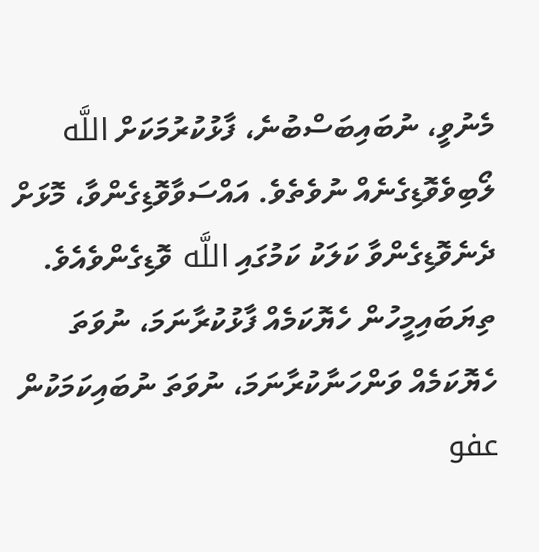މެނުވީ، ނުބައިބަސްބުނެ، ފާޅުކުރުމަކަށް اللَّه ލޯބިވެވޮޑިގެނެއް ނުވެތެވެ. އައްސަވާވޮޑިގެންވާ، މޮޅަށް ދެނެވޮޑިގެންވާ ކަލަކު ކަމުގައި اللَّه ވޮޑިގެންވެއެވެ. ތިޔަބައިމީހުން ހެޔޮކަމެއް ފާޅުކުރާނަމަ، ނުވަތަ ހެޔޮކަމެއް ވަންހަނާކުރާނަމަ، ނުވަތަ ނުބައިކަމަކުން عفو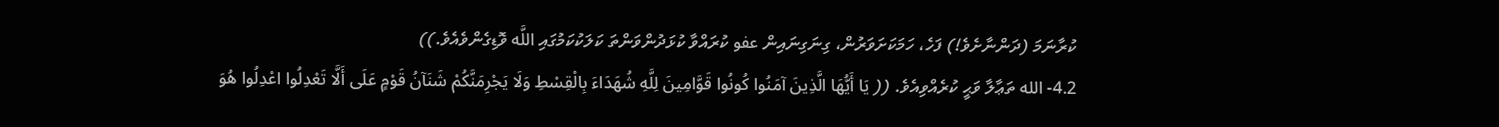ކުރާނަމަ (ދަންނާށެވެ!) ފަހެ، ހަމަކަށަވަރުން، ގިނަގިނައިން عفو ކުރައްވާ ކުޅަދުންވަންތަ ކަލަކުކަމުގައި اللَّه ވޮޑިގެންވެއެވެ.))
4.2- الله ތަޢާލާ ވަޙީ ކުރެއްވިއެވެ. (( يَا أَيُّهَا الَّذِينَ آمَنُوا كُونُوا قَوَّامِينَ لِلَّهِ شُهَدَاءَ بِالْقِسْطِ وَلَا يَجْرِمَنَّكُمْ شَنَآنُ قَوْمٍ عَلَى أَلَّا تَعْدِلُوا اعْدِلُوا هُوَ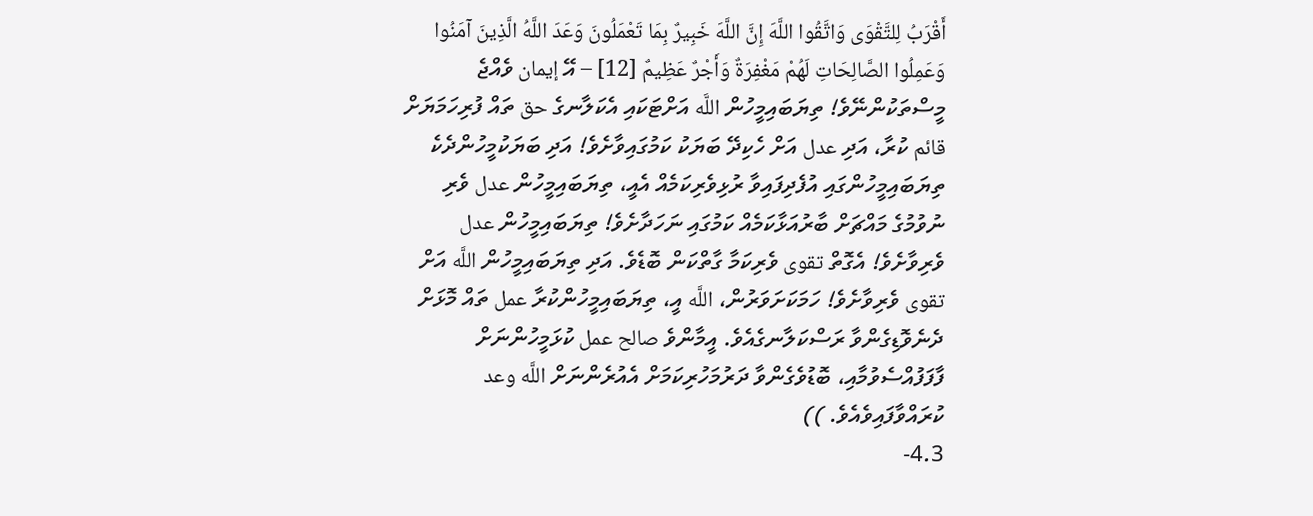أَقْرَبُ لِلتَّقْوَى وَاتَّقُوا اللَّهَ إِنَّ اللَّهَ خَبِيرٌ بِمَا تَعْمَلُونَ وَعَدَ اللَّهُ الَّذِينَ آمَنُوا وَعَمِلُوا الصَّالِحَاتِ لَهُمْ مَغْفِرَةٌ وَأَجْرٌ عَظِيمٌ [12] – އޭ إيمان ވެއްޖެ މީސްތަކުންނޭވެ! ތިޔަބައިމީހުން اللَّه އަށްޓަކައި އެކަލާނގެ حق ތައް ފުރިހަމަޔަށް قائم ކުރާ، އަދި عدل އަށް ހެކިދޭ ބަޔަކު ކަމުގައިވާށެވެ! އަދި ބަޔަކުމީހުންދެކެ ތިޔަބައިމީހުންގައި އުފެދިފައިވާ ރުޅިވެރިކަމެއް އެއީ، ތިޔަބައިމީހުން عدل ވެރި ނުވުމުގެ މައްޗަށް ބާރުއަޅާކަމެއް ކަމުގައި ނަހަދާށެވެ! ތިޔަބައިމީހުން عدل ވެރިވާށެވެ! އެގޮތް تقوى ވެރިކަމާ ގާތްކަން ބޮޑެވެ. އަދި ތިޔަބައިމީހުން اللَّه އަށް تقوى ވެރިވާށެވެ! ހަމަކަށަވަރުން، اللَّه އީ، ތިޔަބައިމީހުންކުރާ عمل ތައް މޮޅަށް ދެނެވޮޑިގެންވާ ރަސްކަލާނގެއެވެ. އީމާންވެ صالح عمل ކުޅަމީހުންނަށް ފާފަފުއްސެވުމާއި، ބޮޑުވެގެންވާ ދަރުމަހުރިކަމަށް އެއުރެންނަށް اللَّه وعد ކުރައްވާފައިވެއެވެ. ))
4.3-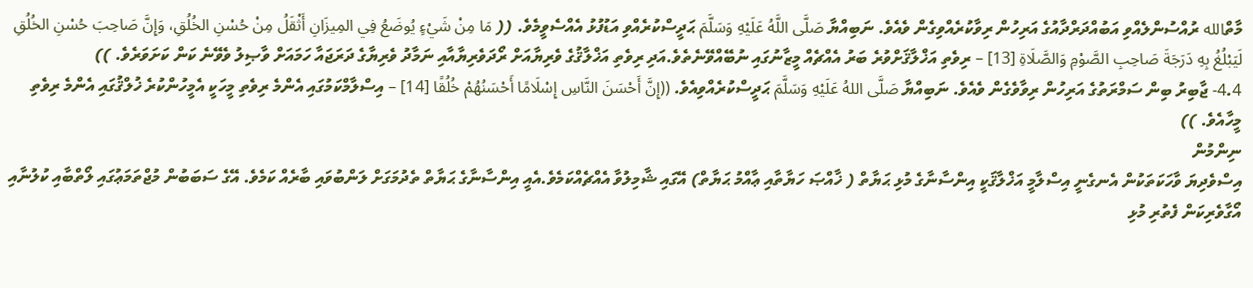މާތްالله ރުއްސުންލެއްވި އަބުއްދަރްދާއުގެ އަރިހުން ރިވާކުރެއްވިގެން ވެއެވެ. ނަބިއްޔާ صَلَّى اللَّهُ عَلَيْهِ وَسَلَّمَ ޙަދީސްކުރެއްވި އަޑުފުޅު އެއްސެވީމެވެ. (( مَا مِنْ شَيْءٍ يُوضَعُ فِي المِيزَانِ أَثْقَلُ مِنْ حُسْنِ الخُلُقِ، وَإِنَّ صَاحِبَ حُسْنِ الخُلُقِ لَيَبْلُغُ بِهِ دَرَجَةَ صَاحِبِ الصَّوْمِ وَالصَّلَاةِ [13] – ރިވެތި އަޚްލާޤަށްވުރެ ބަރު އެއްޗެއް މީޒާނުގައި ނުބޭއްވޭނެތެވެ.އަދި ރިވެތި އަޚްލާޤުގެ ވެރިޔާއަށް ރޯދަވެރިޔާއާއި ނަމާދު ވެރިޔާގެ ދަރަޖައާ ހަމައަށް ވާޞިލު ވެވޭނެ ކަން ކަށަވަރެވެ. ))
4.4- ޖާބިރު ބިން ސަމްރަތުގެ އަރިހުން ރިވާވެގެން ވެއެވެ. ނަބިއްޔާ صَلَّى اللهُ عَلَيْهِ وَسَلَّمَ ޙަދީސްކުރެއްވިއެވެ. ((إِنَّ أَحْسَنَ النَّاسِ إِسْلَامًا أَحْسَنُهُمْ خُلُقًا [14] – އިސްލާމްކަމުގައި އެންމެ ރިވެތި މީހަކީ އެމީހުންކުރެ ޚުލްޤުގައި އެންމެ ރިވެތި މީހާއެވެ. ))
ނިންމުން
އިސްވެދިޔަ ވާހަކަތަކުން އެނގެނީ އިސްލާމީ އަޚްލާޤަކީ އިންސާނާގެ މުޅި ޙަޔާތް ( ޚާއްޞަ ހަޔާތާއި ޢާއްމު ޙަޔާތް) އޭގައި ޝާމިލުވާ އެއްޗެއްކަމެވެ.އެއީ އިންސާނާގެ ޙަޔާތް ތެދުމަގަށް ލަންބުވައި ބާރެއް ކަމެވެ. އޭގެ ސަބަބުން މުޖްތަމަޢުގައި ލޯތްބާއި ކުލުނާއި އޯގާވެރިކަން ފެތުރި މުޅި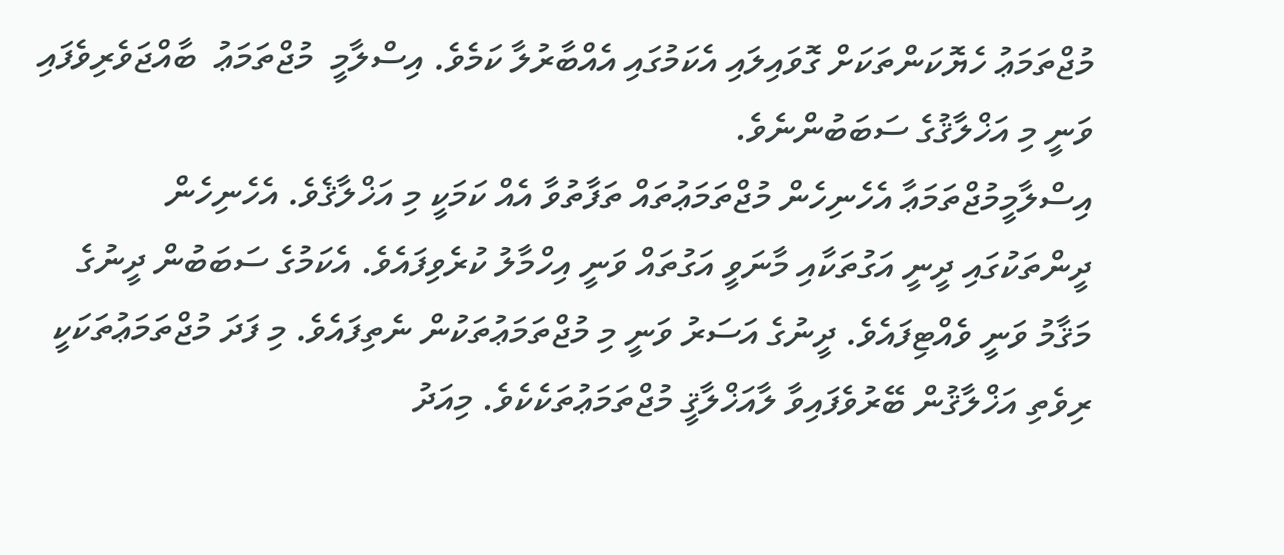މުޖްތަމަޢު ހެޔޮކަންތަކަށް ގޮވައިލައި އެކަމުގައި އެއްބާރުލާ ކަމެވެ. އިސްލާމީ  މުޖްތަމަޢު  ބާއްޖަވެރިވެފައި ވަނީ މި އަޚްލާޤުގެ ސަބަބުންނެވެ.
އިސްލާމީމުޖްތަމަޢާ އެހެނިހެން މުޖްތަމަޢުތައް ތަފާތުވާ އެއް ކަމަކީ މި އަޚްލާޤެވެ. އެހެނިހެން ދީންތަކުގައި ދީނީ އަގުތަކާއި މާނަވީ އަގުތައް ވަނީ އިހްމާލު ކުރެވިފައެވެ. އެކަމުގެ ސަބަބުން ދީނުގެ މަޤާމު ވަނީ ވެއްޓިފައެވެ. ދީނުގެ އަސަރު ވަނީ މި މުޖްތަމަޢުތަކުން ނެތިފައެވެ. މި ފަދަ މުޖްތަމަޢުތަކަކީ ރިވެތި އަޚްލާޤުން ބޭރުވެފައިވާ ލާއަޚްލާޤީ މުޖްތަމަޢުތަކެކެވެ. މިއަދު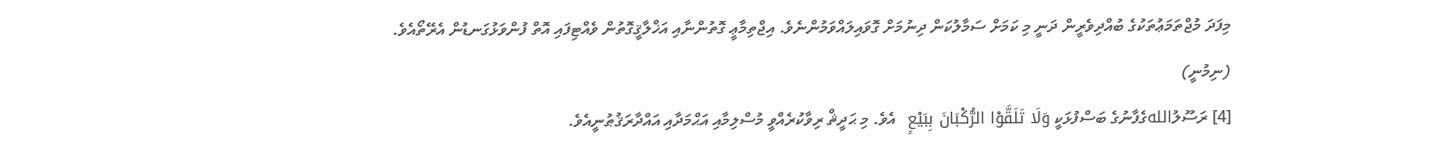މިފަދަ މުޖްތަމަޢުތަކުގެ ބުއްދިވެރީން ދަނީ މި ކަމަށް ސަމާލުކަން ދިނުމަށް ގޮވައިލައްވަމުންނެވެ. އިޖްތިމާޢީ ގޮތުންނާއި އަޚްލާޤީގޮތުން ވެއްޓިފައި އޮތް ފުންވަޅުގަނޑުން އެރޭތޯއެވެ.
(ނިމުނީ)
[4] ރަސޫލުاللهގެފާނުގެ ބަސްފުޅަކީ وَلَا تَلَقَّوْا الرُّكْبَانَ بِبَيْعٍ  އެވެ. މި ޙަދީޘް ރިވާކުރެއްވީ މުސްލިމާއި އަޙްމަދާއި އައްދާރަޤުޠުނީއެވެ.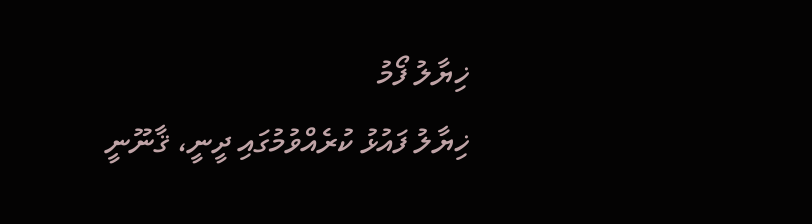ޚިޔާލު ފޯމު
ޚިޔާލު ފައުޅު ކުރެއްވުމުގައި ދީނީ، ޤާނޫނީ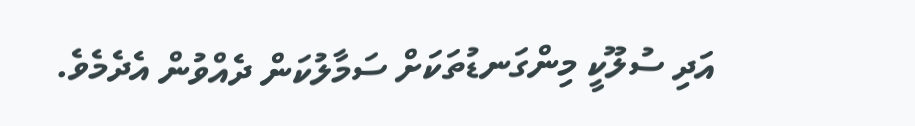އަދި ސުލޫކީ މިންގަނޑުތަކަށް ސަމާލުކަން ދެއްވުން އެދެމެވެ.